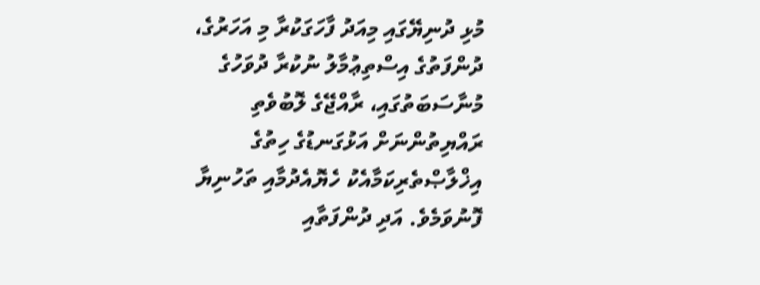މުޅި ދުނިޔޭގައި މިއަދު ފާހަގަކުރާ މި އަހަރުގެ، ދުންފަތުގެ އިސްތިޢުމާލު ނުކުރާ ދުވަހުގެ މުނާސަބަތުގައި، ރާއްޖޭގެ ލޮބުވެތި ރައްޔިތުންނަށް އަޅުގަނޑުގެ ހިތުގެ އިޚްލާޞްތެރިކަމާއެކު ހެޔޮއެދުމާއި ތަހުނިޔާ ފޮނުވަމެވެ. އަދި ދުންފަތާއި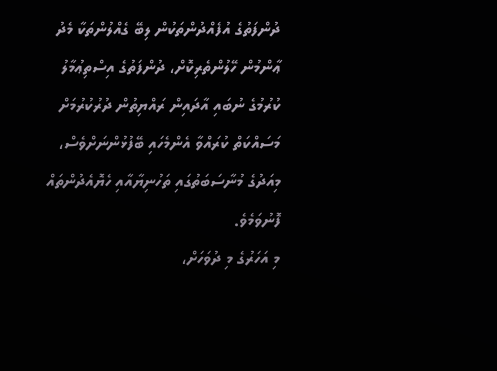ދުންފަތުގެ އުފެއްދުންތަކުން ލިބޭ ގެއްލުންތަކާ މެދު ޢާންމުން ހޭލުންތެރިކޮށް، ދުންފަތުގެ އިސްތިޢުމާލު ކުރުމުގެ ނުބައި އާދައިން ރައްޔިތުން ދުރުކުރުމަށް މަސައްކަތް ކުރައްވާ އެންމެހައި ބޭފުޅުންނަށްވެސް، މިއަދުގެ މުނާސަބަތުގައި ތަހުނިޔާއާއި ހެޔޮއެދުންތައް ފޮނުވަމެވެ.
މި އަހަރުގެ މި ދުވަހަށް،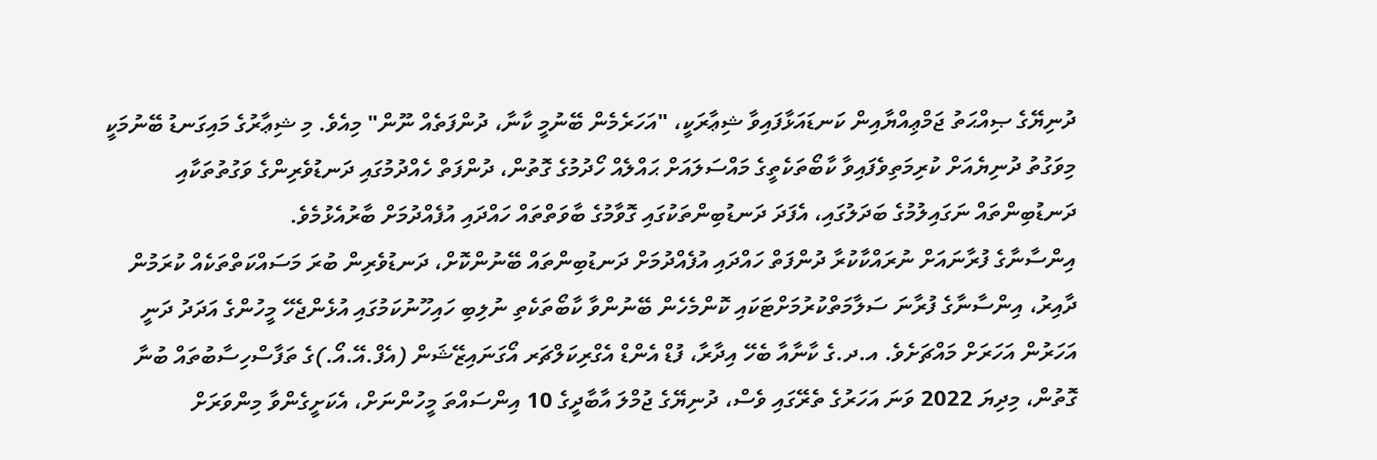ދުނިޔޭގެ ޞިއްޙަތު ޖަމްޢިއްޔާއިން ކަނޑައަޅާފައިވާ ޝިޢާރަކީ، "އަހަރެމެން ބޭނުމީ ކާނާ، ދުންފަތެއް ނޫން" މިއެވެ. މި ޝިޢާރުގެ މައިގަނޑު ބޭނުމަކީ މިވަގުތު ދުނިޔެއަށް ކުރިމަތިވެފައިވާ ކާބޯތަކެތީގެ މައްސަލައަށް ޙައްލެއް ހޯދުމުގެ ގޮތުން، ދުންފަތް ހެއްދުމުގައި ދަނޑުވެރިންގެ ވަގުތުތަކާއި ދަނޑުބިންތައް ނަގައިލުމުގެ ބަދަލުގައި، އެފަދަ ދަނޑުބިންތަކުގައި ގޮވާމުގެ ބާވަތްތައް ހައްދައި އުފެއްދުމަށް ބާރުއެޅުމެވެ.
އިންސާނާގެ ފުރާނައަށް ނުރައްކާކުރާ ދުންފަތް ހައްދައި އުފެއްދުމަށް ދަނޑުބިންތައް ބޭނުންކޮށް، ދަނޑުވެރިން ބުރަ މަސައްކަތްތަކެއް ކުރަމުން ދާއިރު، އިންސާނާގެ ފުރާނަ ސަލާމަތްކުރުމަށްޓަކައި ކޮންމެހެން ބޭނުންވާ ކާބޯތަކެތި ނުލިބި ހައިހޫނުކަމުގައި އުޅެންޖެހޭ މީހުންގެ އަދަދު ދަނީ އަހަރުން އަހަރަށް މައްޗަށެވެ. އ.ދ.ގެ ކާނާއާ ބެހޭ އިދާރާ، ފުޑް އެންޑް އެގްރިކަލްޗަރ އޯގަނައިޒޭޝަން (އެފް.އޭ.އޯ.)ގެ ތަފާސްހިސާބުތައް ބުނާ ގޮތުން، މިދިޔަ 2022 ވަނަ އަހަރުގެ ތެރޭގައި ވެސް، ދުނިޔޭގެ ޖުމްލަ އާބާދީގެ 10 އިންސައްތަ މީހުންނަށް، އެކަށީގެންވާ މިންވަރަށް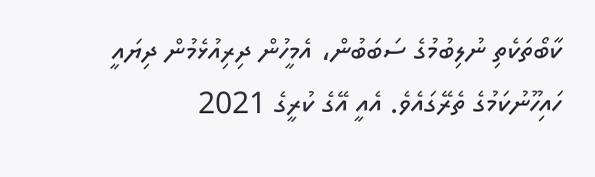ކާބޯތަކެތި ނުލިބުމުގެ ސަބަބުން، އެމީހުން ދިރިއުޅެމުން ދިޔައީ ހައިހޫނުކަމުގެ ތެރޭގައެވެ. އެއީ އޭގެ ކުރީގެ 2021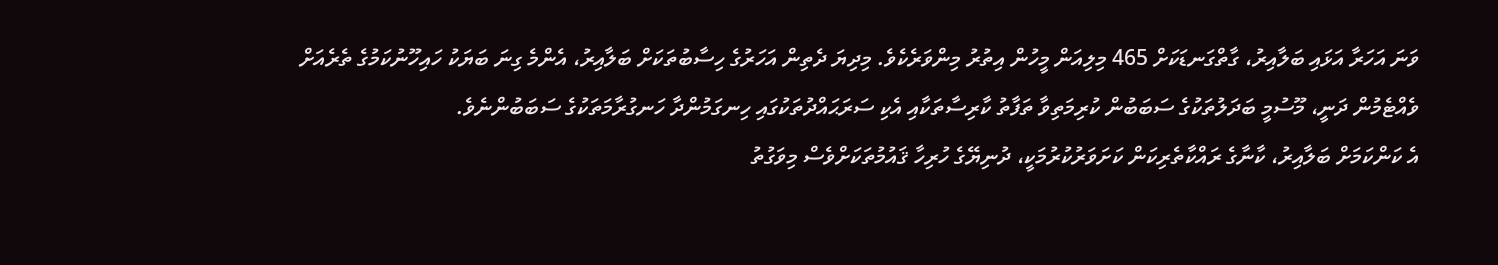ވަނަ އަހަރާ އަޅައި ބަލާއިރު، ގާތްގަނޑަކަށް 465 މިލިއަން މީހުން އިތުރު މިންވަރެކެވެ. މިދިޔަ ދެތިން އަހަރުގެ ހިސާބުތަކަށް ބަލާއިރު، އެންމެ ގިނަ ބަޔަކު ހައިހޫނުކަމުގެ ތެރެއަށް ވެއްޓެމުން ދަނީ، މޫސުމީ ބަދަލުތަކުގެ ސަބަބުން ކުރިމަތިވާ ތަފާތު ކާރިސާތަކާއި އެކި ސަރަޙައްދުތަކުގައި ހިނގަމުންދާ ހަނގުރާމަތަކުގެ ސަބަބުންނެވެ.
އެ ކަންކަމަށް ބަލާއިރު، ކާނާގެ ރައްކާތެރިކަން ކަށަވަރުކުރުމަކީ، ދުނިޔޭގެ ހުރިހާ ޤައުމުތަކަށްވެސް މިވަގުތު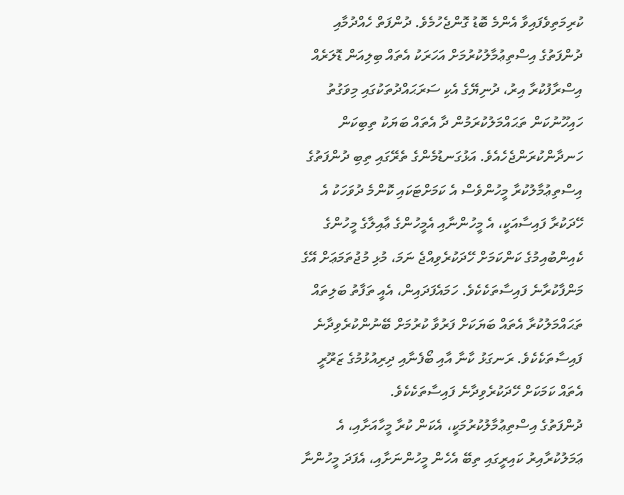ކުރިމަތިވެފައިވާ އެންމެ ބޮޑު ގޮންޖެހުމެވެ. ދުންފަތް ހެއްދުމާއި ދުންފަތުގެ އިސްތިޢުމާލުކުރުމަށް އަހަރަކު އެތައް ބިލިއަން ޑޮލަރެއް އިސްރާފުކުރާ އިރު، ދުނިޔޭގެ އެކި ސަރަޙައްދުތަކުގައި މިވަގުތު ހައިހޫނުކަން ތަޙައްމަލުކުރަމުން ދާ އެތައް ބަޔަކު ތިބިކަން ހަނދާންކުރަންޖެހެއެވެ. އަޅުގަނޑުމެންގެ ތެރޭގައި ތިބި ދުންފަތުގެ އިސްތިޢުމާލުކުރާ މީހުންވެސް އެ ކަމަށްޓަކައި ކޮންމެ ދުވަހަކު އެ ހޭދަކުރާ ފައިސާއަކީ، އެ މީހުންނާއި އެމީހުންގެ ޢާއިލާގެ މީހުންގެ ކެއިންބުއިމުގެ ކަންކަމަށް ހޭދަކުރެވިއްޖެ ނަމަ، މުޅި މުޖުތަމަޢަށް އޭގެ މަންފާކުރާނެ ފައިސާތަކެކެވެ. ހަމައެފަދައިން، އެއީ ތަފާތު ބަލިތައް ތަޙައްމަލުކުރާ އެތައް ބަޔަކަށް ފަރުވާ ކުރުމަށް ބޭނުންކުރެވިދާނެ ފައިސާތަކެކެވެ. ރަނގަޅު ކާނާ އާއި ބޯފެނާއި ދިރިއުޅުމުގެ ޒަރޫރީ އެތައް ކަމަކަށް ހޭދަކުރެވިދާނެ ފައިސާތަކެކެވެ.
ދުންފަތުގެ އިސްތިޢުމާލުކުރުމަކީ، އެކަން ކުރާ މީހާއަށާއި، އެ ޢަމަލުކުރާއިރު ކައިރީގައި ތިބޭ އެހެން މީހުންނަށާއި، އެފަދަ މީހުންނާ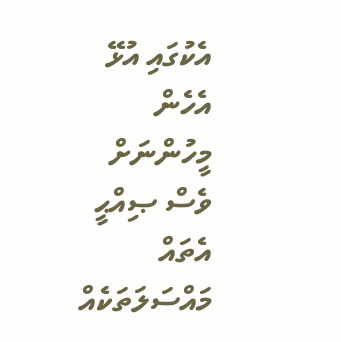އެކުގައި އުޅޭ އެހެން މީހުންނަށް ވެސް ޞިއްޙީ އެތައް މައްސަލަތަކެއް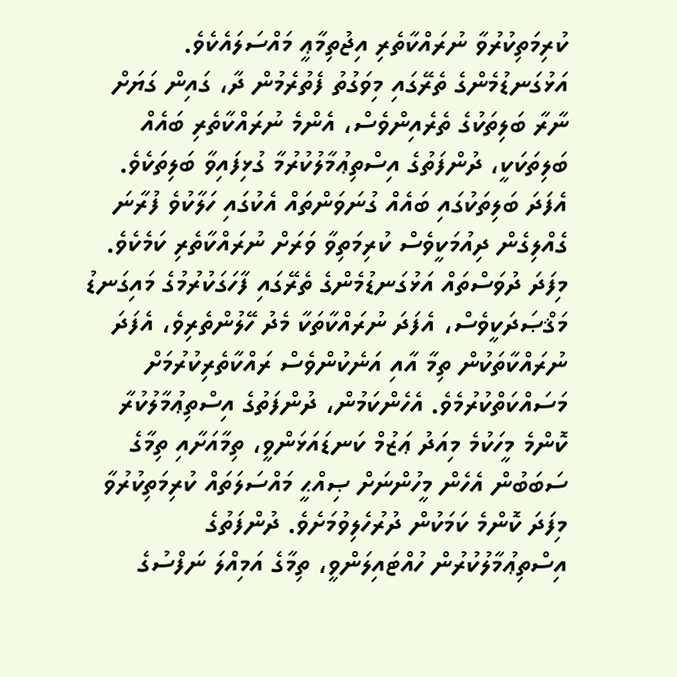ކުރިމަތިކުރުވާ ނުރައްކާތެރި އިޖުތިމާޢީ މައްސަލައެކެވެ. އަޅުގަނޑުމެންގެ ތެރޭގައި މިވަގުތު ފެތުރެމުން ދާ، ގައިން ގަޔަށް ނާރާ ބަލިތަކުގެ ތެރެއިންވެސް، އެންމެ ނުރައްކާތެރި ބައެއް ބަލިތަކަކީ، ދުންފަތުގެ އިސްތިޢުމާލުކުރުމާ ގުޅިފައިވާ ބަލިތަކެވެ. އެފަދަ ބަލިތަކުގައި ބައެއް ގުނަވަންތައް އެކުގައި ހަލާކުވެ ފުރާނަ ގެއްލިގެން ދިއުމަކީވެސް ކުރިމަތިވާ ވަރަށް ނުރައްކާތެރި ކަމެކެވެ.
މިފަދަ ދުވަސްތައް އަޅުގަނޑުމެންގެ ތެރޭގައި ފާހަގަކުރުމުގެ މައިގަނޑު މަޤްޞަދަކީވެސް، އެފަދަ ނުރައްކާތަކާ މެދު ހޭލުންތެރިވެ، އެފަދަ ނުރައްކާތަކުން ތިމާ އާއި އަނެކުންވެސް ރައްކާތެރިކުރުމަށް މަސައްކަތްކުރުމެވެ. އެހެންކަމުން، ދުންފަތުގެ އިސްތިޢުމާލުކުރާ ކޮންމެ މީހަކުމެ މިއަދު ޢަޒުމް ކަނޑައަޅަންވީ، ތިމާއަށާއި ތިމާގެ ސަބަބުން އެހެން މީހުންނަށް ޞިއްޙީ މައްސަލަތައް ކުރިމަތިކުރުވާ މިފަދަ ކޮންމެ ކަމަކުން ދުރުހެލިވުމަށެވެ. ދުންފަތުގެ އިސްތިޢުމާލުކުރުން ހުއްޓައިލަންވީ، ތިމާގެ އަމިއްލަ ނަފްސުގެ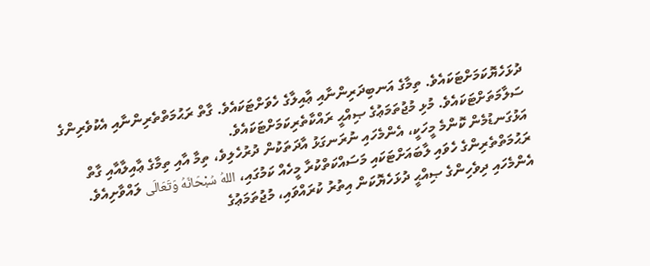ދުޅަހެޔޮކަމަށްޓަކައެވެ. ތިމާގެ އަނބިދަރިންނާއި ޢާއިލާގެ ހެވަށްޓަކައެވެ. ގާތް ރަޙުމަތްތެރިންނާއި އެކުވެރިންގެ ސަލާމަތަށްޓަކައެވެ. މުޅި މުޖުތަމަޢުގެ ޞިއްޙީ ރައްކާތެރިކަމަށްޓަކައެވެ.
އަޅުގަނޑުމެން ކޮންމެ މީހަކީ، އެންމެހައި ނުރަނގަޅު އާދަތަކުން ދުރުހެލިވެ، ތިމާ އާއި ތިމާގެ ޢާއިލާއާއި ގާތް ރަޙުމަތްތެރިންގެ ހެވައި ލާބައަށްޓަކައި މަސައްކަތްކުރާ މީހެއް ކަމުގައި، اللهُ سُبْحَانَهُ وَتَعَالَى ލައްވާށިއެވެ. އެންމެހައި ދިވެހިންގެ ޞިއްޙީ ދުޅަހެޔޮކަން އިތުރު ކުރައްވައި، މުޖުތަމަޢުގެ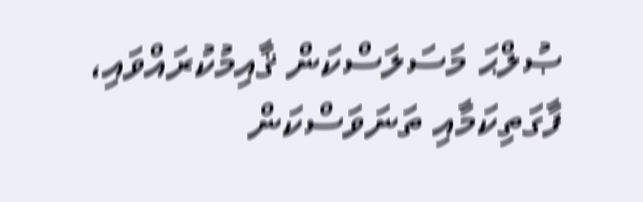ޞުލްޙަ މަސަލަސްކަން ޤާއިމުކުރައްވައި، ފާގަތިކަމާއި ތަނަވަސްކަން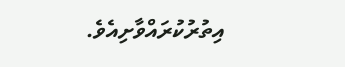އިތުރުކުރައްވާށިއެވެ.